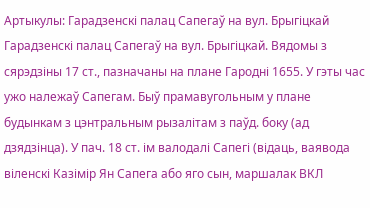Артыкулы: Гарадзенскі палац Сапегаў на вул. Брыгіцкай
Гарадзенскі палац Сапегаў на вул. Брыгіцкай. Вядомы з сярэдзіны 17 ст., пазначаны на плане Гародні 1655. У гэты час ужо належаў Сапегам. Быў прамавугольным у плане будынкам з цэнтральным рызалітам з паўд. боку (ад дзядзінца). У пач. 18 ст. ім валодалі Сапегі (відаць, ваявода віленскі Казімір Ян Сапега або яго сын, маршалак ВКЛ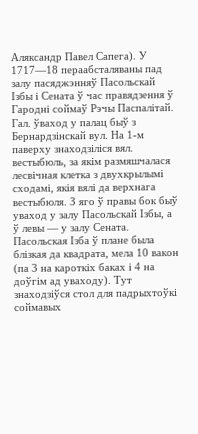Аляксандр Павел Сапега). У 1717—18 пераабсталяваны пад залу пасяджэнняў Пасольскай Ізбы і Сената ў час правядзення ў Гародні соймаў Рэчы Паспалітай. Гал. ўваход у палац быў з Бернардзінскай вул. На 1-м паверху знаходзіліся вял. вестыбюль, за якім размяшчалася лесвічная клетка з двухкрылымі сходамі, якія вялі да верхнага вестыбюля. З яго ў правы бок быў уваход у залу Пасольскай Ізбы, а ў левы — у залу Сената. Пасольская Ізба ў плане была блізкая да квадрата, мела 10 вакон (па 3 на кароткіх баках і 4 на доўгім ад уваходу). Тут знаходзіўся стол для падрыхтоўкі соймавых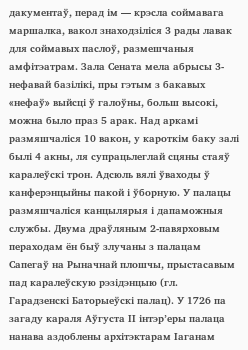дакументаў, перад ім — крэсла соймавага маршалка, вакол знаходзіліся 3 рады лавак для соймавых паслоў, размешчаныя амфітэатрам. Зала Сената мела абрысы 3-нефавай базілікі, пры гэтым з бакавых «нефаў» выйсці ў галоўны, больш высокі, можна было праз 5 арак. Над аркамі размяшчаліся 10 вакон, у кароткім баку залі былі 4 акны, ля супрацьлеглай сцяны стаяў каралеўскі трон. Адсюль вялі ўваходы ў канферэнцыйны пакой і ўборную. У палацы размяшчаліся канцылярыя і дапаможныя службы. Двума драўляным 2-павярховым пераходам ён быў злучаны з палацам Сапегаў на Рыначнай плошчы, прыстасавым пад каралеўскую рэзідэнцыю (гл. Гарадзенскі Баторыеўскі палац). У 1726 па загаду караля Аўгуста ІІ інтэр’еры палаца нанава аздоблены архітэктарам Іаганам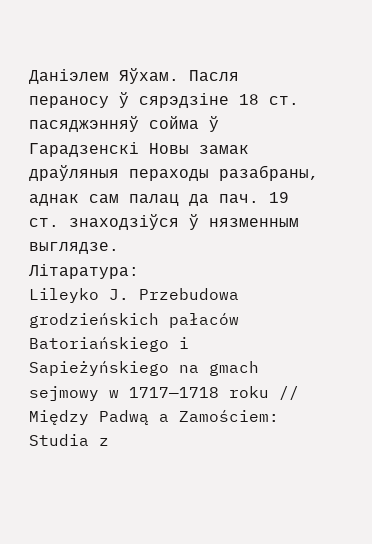Даніэлем Яўхам. Пасля пераносу ў сярэдзіне 18 ст. пасяджэнняў сойма ў Гарадзенскі Новы замак драўляныя пераходы разабраны, аднак сам палац да пач. 19 ст. знаходзіўся ў нязменным выглядзе.
Літаратура:
Lileyko J. Przebudowa grodzieńskich pałaców Batoriańskiego i Sapieżyńskiego na gmach sejmowy w 1717—1718 roku // Między Padwą a Zamościem: Studia z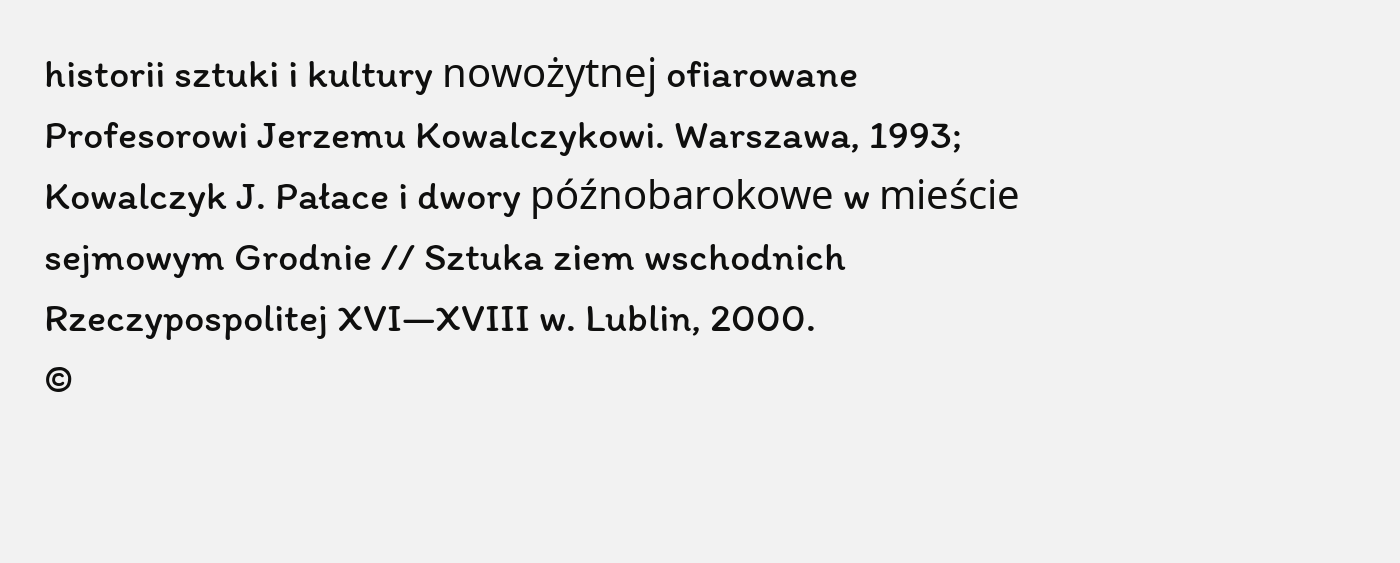historii sztuki i kultury nowożytnej ofiarowane Profesorowi Jerzemu Kowalczykowi. Warszawa, 1993;
Kowalczyk J. Pałace i dwory późnobarokowe w mieście sejmowym Grodnie // Sztuka ziem wschodnich Rzeczypospolitej XVI—XVIII w. Lublin, 2000.
©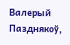Валерый Пазднякоў,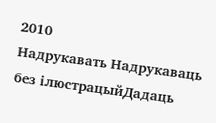2010
Надрукавать Надрукаваць без ілюстрацыйДадаць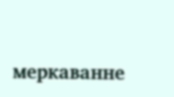меркаванне